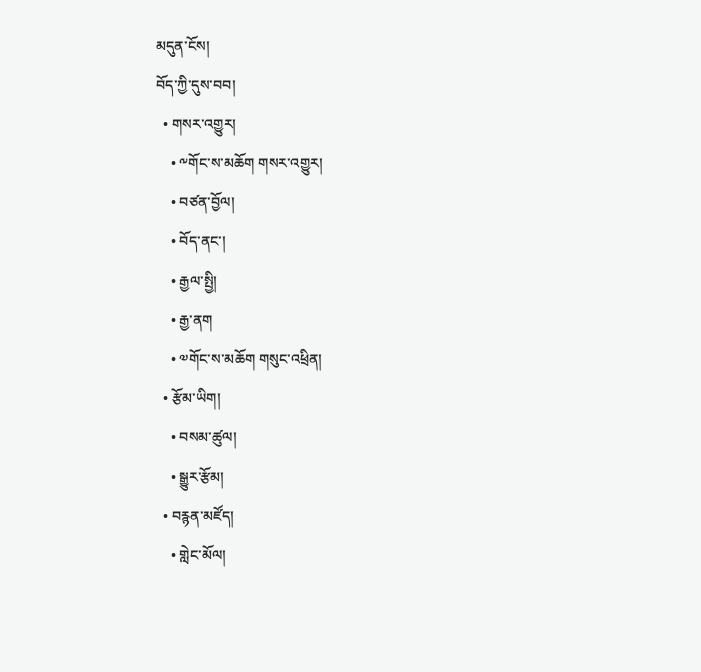མདུན་ངོས།
བོད་ཀྱི་དུས་བབ།
  • གསར་འགྱུར།
    • ༸གོང་ས་མཆོག གསར་འགྱུར།
    • བཙན་བྱོལ།
    • བོད་ནང་།
    • རྒྱལ་སྤྱི།
    • རྒྱ་ནག
    • ༧གོང་ས་མཆོག གསུང་འཕྲིན།
  • རྩོམ་ཡིག།
    • བསམ་ཚུལ།
    • སྒྱུར་རྩོམ།
  • བརྙན་མཛོད།
    • གླེང་མོལ།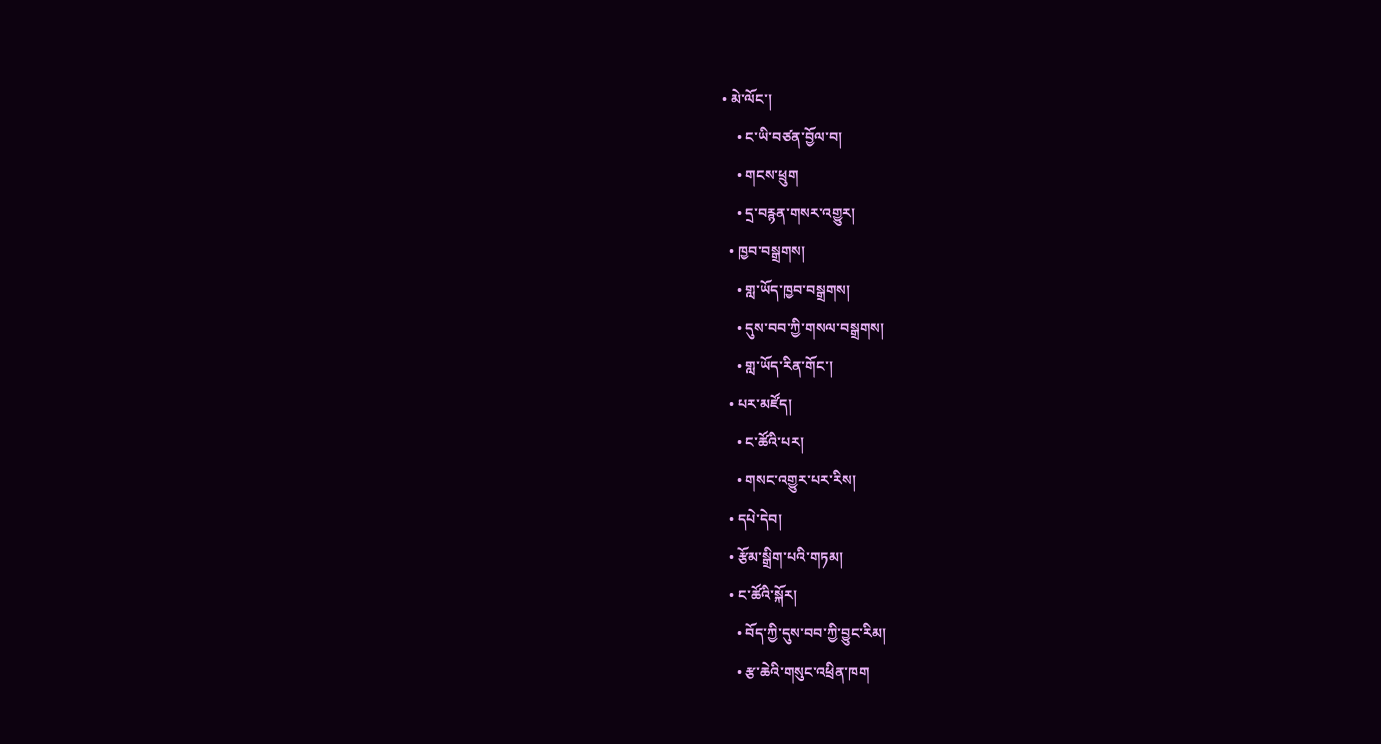• མེ་ལོང་།
    • ང་ཡི་བཙན་བྱོལ་བ།
    • གངས་ཕྲུག
    • དྲ་བརྙན་གསར་འགྱུར།
  • ཁྱབ་བསྒྲགས།
    • གླ་ཡོད་ཁྱབ་བསྒྲགས།
    • དུས་བབ་ཀྱི་གསལ་བསྒྲགས།
    • གླ་ཡོད་རིན་གོང་།
  • པར་མཛོད།
    • ང་ཚོའི་པར།
    • གསང་འགྱུར་པར་རིས།
  • དཔེ་དེབ།
  • རྩོམ་སྒྲིག་པའི་གཏམ།
  • ང་ཚོའི་སྐོར།
    • བོད་ཀྱི་དུས་བབ་ཀྱི་བྱུང་རིམ།
    • རྩ་ཆེའི་གསུང་འཕྲིན་ཁག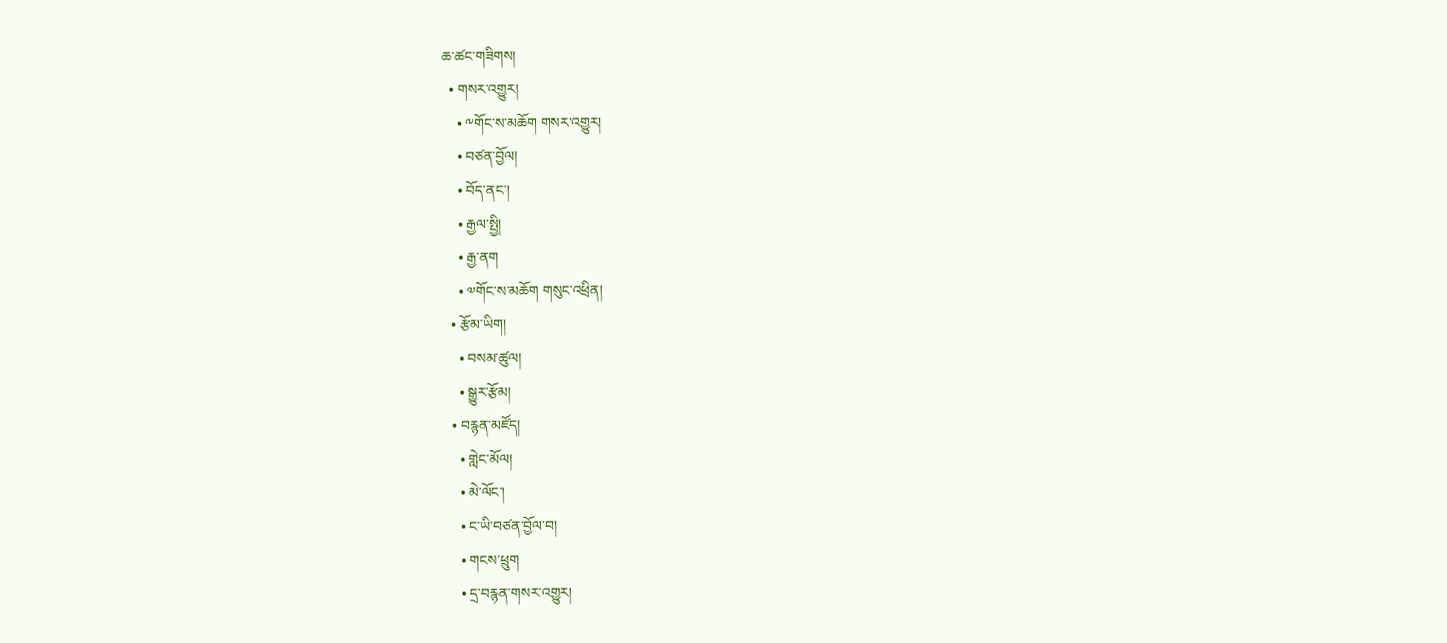ཆ་ཚང་གཟིགས།
  • གསར་འགྱུར།
    • ༸གོང་ས་མཆོག གསར་འགྱུར།
    • བཙན་བྱོལ།
    • བོད་ནང་།
    • རྒྱལ་སྤྱི།
    • རྒྱ་ནག
    • ༧གོང་ས་མཆོག གསུང་འཕྲིན།
  • རྩོམ་ཡིག།
    • བསམ་ཚུལ།
    • སྒྱུར་རྩོམ།
  • བརྙན་མཛོད།
    • གླེང་མོལ།
    • མེ་ལོང་།
    • ང་ཡི་བཙན་བྱོལ་བ།
    • གངས་ཕྲུག
    • དྲ་བརྙན་གསར་འགྱུར།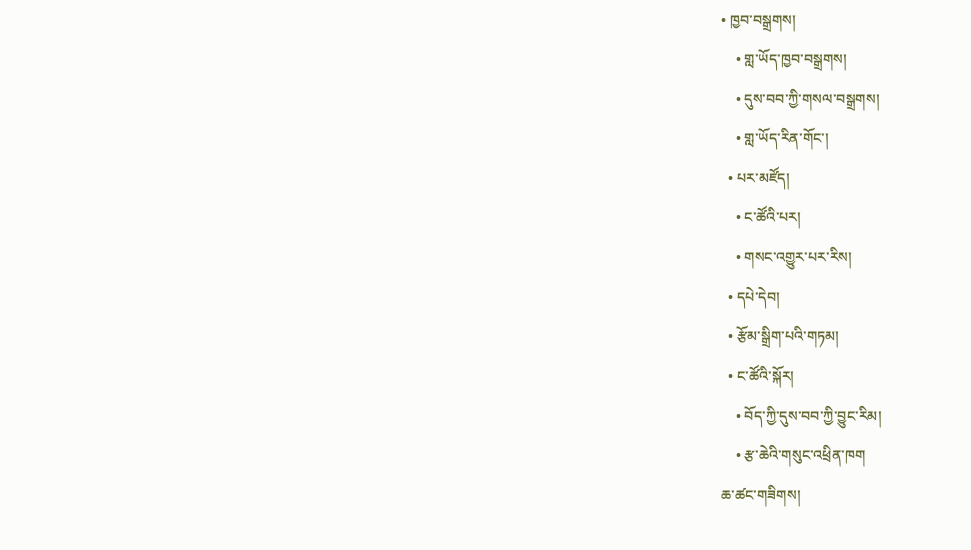• ཁྱབ་བསྒྲགས།
    • གླ་ཡོད་ཁྱབ་བསྒྲགས།
    • དུས་བབ་ཀྱི་གསལ་བསྒྲགས།
    • གླ་ཡོད་རིན་གོང་།
  • པར་མཛོད།
    • ང་ཚོའི་པར།
    • གསང་འགྱུར་པར་རིས།
  • དཔེ་དེབ།
  • རྩོམ་སྒྲིག་པའི་གཏམ།
  • ང་ཚོའི་སྐོར།
    • བོད་ཀྱི་དུས་བབ་ཀྱི་བྱུང་རིམ།
    • རྩ་ཆེའི་གསུང་འཕྲིན་ཁག
ཆ་ཚང་གཟིགས།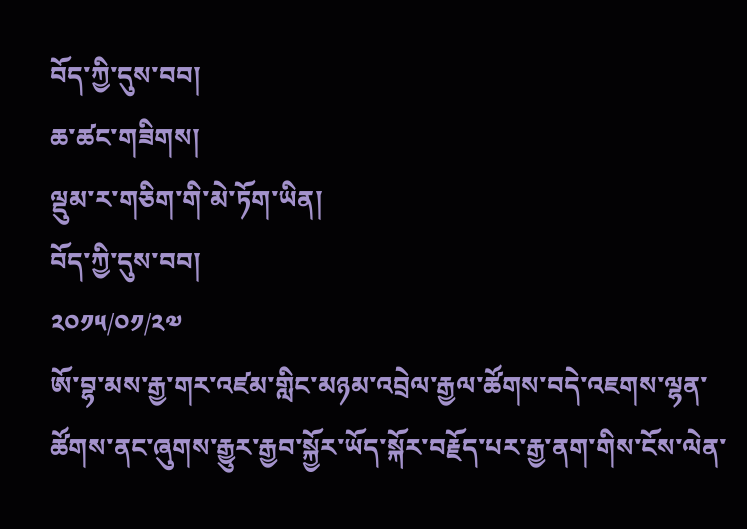བོད་ཀྱི་དུས་བབ།
ཆ་ཚང་གཟིགས།
ལྡུམ་ར་གཅིག་གི་མེ་ཏོག་ཡིན།
བོད་ཀྱི་དུས་བབ།
༢༠༡༥/༠༡/༢༧
ཨོ་བྷ་མས་རྒྱ་གར་འཛམ་གླིང་མཉམ་འབྲེལ་རྒྱལ་ཚོགས་བདེ་འཇགས་ལྷན་ཚོགས་ནང་ཞུགས་རྒྱུར་རྒྱབ་སྐྱོར་ཡོད་སྐོར་བརྗོད་པར་རྒྱ་ནག་གིས་ངོས་ལེན་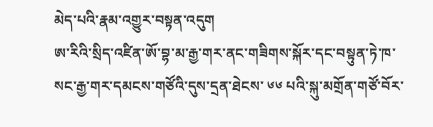མེད་པའི་རྣམ་འགྱུར་བསྟན་འདུག
ཨ་རིའི་སྲིད་འཛིན་ཨོ་བྷ་མ་རྒྱ་གར་ནང་གཟིགས་སྐོར་དང་བསྟུན་ཏེ་ཁ་སང་རྒྱ་གར་དམངས་གཙོའི་དུས་དྲན་ཐེངས་ ༦༦ པའི་སྐུ་མགྲོན་གཙོ་བོར་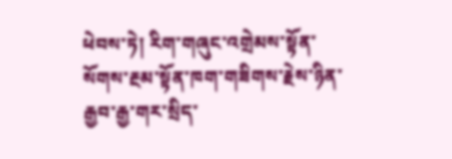ཕེབས་ཏེ། རིག་གཞུང་འགྲེམས་སྟོན་སོགས་རྔམ་སྟོན་ཁག་གཟིགས་རྗེས་ཉིན་རྒྱབ་རྒྱ་གར་སྲིད་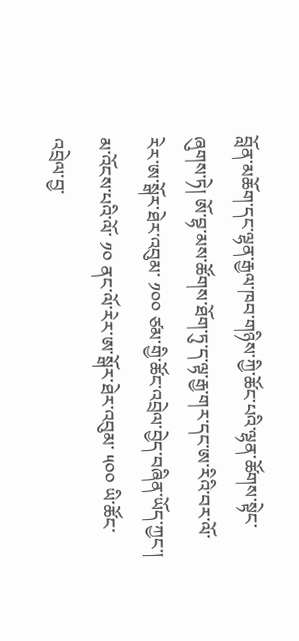བློན་མཆོག་དང་ལྷན་རྒྱལ་ཁབ་གཉིས་ཀྱི་ཚོང་པའི་ལྷན་ཚོགས་སྟེང་ཞུགས་ཏེ། ཨོ་བྷ་མས་ཚོགས་ཐོག་ཏུ་ད་ལྟ་རྒྱ་གར་དང་ཨ་རིའི་བར་ལོ་རེར་ཨ་སྒོར་ཐེར་འབུམ་ ༡༠༠ ཙམ་གྱི་ཚོང་འབྲེལ་བྱེད་བཞིན་ཡོད་ཀྱང་། མ་འོངས་པའི་ལོ་ ༡༠ ནང་ལོ་རེར་ཨ་སྒོར་ཐེར་འབུམ་ ༥༠༠ ཡི་ཚོང་འབྲེལ་བྱ་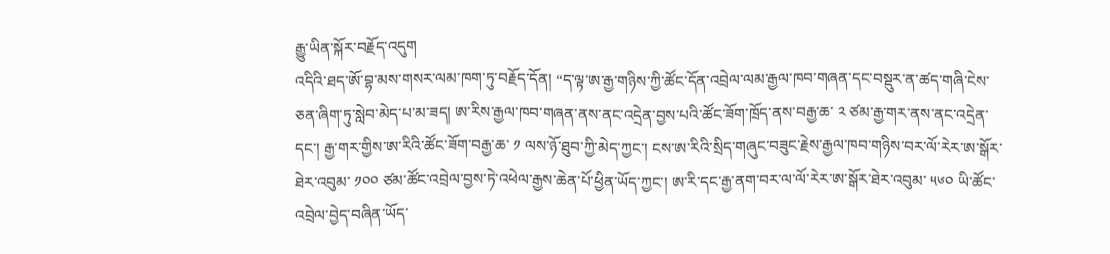རྒྱུ་ཡིན་སྐོར་བརྗོད་འདུག
འདིའི་ཐད་ཨོ་བྷ་མས་གསར་ལམ་ཁག་ཏུ་བརྗོད་དོན། “ད་ལྟ་ཨ་རྒྱ་གཉིས་ཀྱི་ཚོང་དོན་འབྲེལ་ལམ་རྒྱལ་ཁབ་གཞན་དང་བསྡུར་ན་ཚད་གཞི་ངེས་ཅན་ཞིག་ཏུ་སླེབ་མེད་པ་མ་ཟད། ཨ་རིས་རྒྱལ་ཁབ་གཞན་ནས་ནང་འདྲེན་བྱས་པའི་ཚོང་ཟོག་ཁྲོད་ནས་བརྒྱ་ཆ་ ༢ ཙམ་རྒྱ་གར་ནས་ནང་འདྲེན་དང་། རྒྱ་གར་གྱིས་ཨ་རིའི་ཚོང་ཟོག་བརྒྱ་ཆ་ ༡ ལས་ཉོ་ཐུབ་ཀྱི་མེད་ཀྱང་། ངས་ཨ་རིའི་སྲིད་གཞུང་བཟུང་རྗེས་རྒྱལ་ཁབ་གཉིས་བར་ལོ་རེར་ཨ་སྒོར་ཐེར་འབུམ་ ༡༠༠ ཙམ་ཚོང་འབྲེལ་བྱས་ཏེ་འཕེལ་རྒྱས་ཆེན་པོ་ཕྱིན་ཡོད་ཀྱང་། ཨ་རི་དང་རྒྱ་ནག་བར་ལ་ལོ་རེར་ཨ་སྒོར་ཐེར་འབུམ་ ༥༦༠ ཡི་ཚོང་འབྲེལ་བྱེད་བཞིན་ཡོད་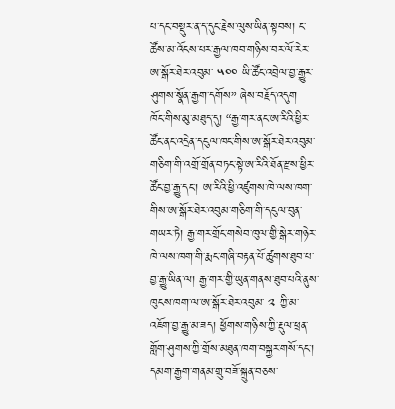པ་དང་བསྡུར་ན་ད་དུང་རྗེས་ལུས་ཡིན་སྟབས། ང་ཚོས་མ་འོངས་པར་རྒྱལ་ཁབ་གཉིས་བར་ལོ་རེར་ཨ་སྒོར་ཐེར་འབུམ་ ༥༠༠ ཡི་ཚོང་འབྲེལ་བྱ་རྒྱུར་ཤུགས་སྣོན་རྒྱག་དགོས” ཞེས་བརྗོད་འདུག
ཁོང་གིས་མུ་མཐུད་དུ། “རྒྱ་གར་ནང་ཨ་རིའི་ཕྱིར་ཚོང་ནང་འདྲེན་དངུལ་ཁང་གིས་ཨ་སྒོར་ཐེར་འབུམ་གཅིག་གི་འགྲོ་གྲོན་བཏང་སྟེ་ཨ་རིའི་ཐོན་རྫས་ཕྱིར་ཚོང་བྱ་རྒྱུ་དང་། ཨ་རིའི་ཕྱི་འཛུགས་ཁེ་ལས་ཁག་གིས་ཨ་སྒོར་ཐེར་འབུམ་གཅིག་གི་དངུལ་བུན་གཡར་ཏེ། རྒྱ་གར་གྲོང་གསེབ་ཁུལ་གྱི་སྒེར་གཉེར་ཁེ་ལས་ཁག་གི་རྨང་གཞི་བརྟན་པོ་ཚུགས་ཐུབ་པ་བྱ་རྒྱུ་ཡིན་ལ། རྒྱ་གར་གྱི་ཡུན་གནས་ཐུབ་པའི་ནུས་ཁུངས་ཁག་ལ་ཨ་སྒོར་ཐེར་འབུམ་ ༢ ཀྱི་མ་འཇོག་བྱ་རྒྱུ་མ་ཟད། ཕྱོགས་གཉིས་ཀྱི་རྡུལ་ཕྲན་གློག་ཤུགས་ཀྱི་གྲོས་མཐུན་ཁག་བསྐྱར་གསོ་དང་། དམག་རྒྱག་གནམ་གྲུ་བཟོ་སྐྲུན་བཅས་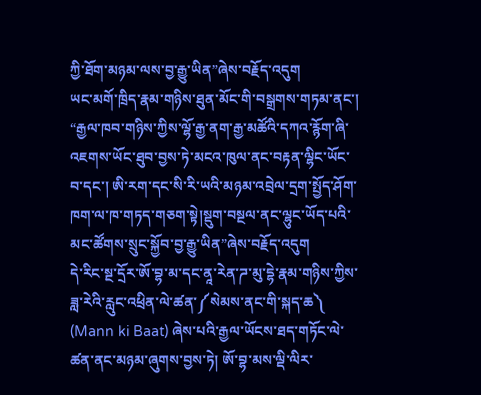ཀྱི་ཐོག་མཉམ་ལས་བྱ་རྒྱུ་ཡིན”ཞེས་བརྗོད་འདུག
ཡང་མགོ་ཁྲིད་རྣམ་གཉིས་ཐུན་མོང་གི་བསྒྲགས་གཏམ་ནང་། “རྒྱལ་ཁབ་གཉིས་ཀྱིས་ལྷོ་རྒྱ་ནག་རྒྱ་མཚོའི་དཀའ་རྙོག་ཞི་འཇགས་ཡོང་ཐུབ་བྱས་ཏེ་མངའ་ཁུལ་ནང་བརྟན་ལྷིང་ཡོང་བ་དང་། ཨི་རག་དང་སི་རི་ཡའི་མཉམ་འབྲེལ་དྲག་སྤྱོད་ཤོག་ཁག་ལ་ཁ་གཏད་གཅག་སྟེ།སྡུག་བསྔལ་ནང་ལྷུང་ཡོད་པའི་མང་ཚོགས་སྲུང་སྐྱོབ་བྱ་རྒྱུ་ཡིན”ཞེས་བརྗོད་འདུག
དེ་རིང་སྔ་དྲོར་ཨོ་བྷ་མ་དང་ནཱ་རེན་ཌ་མུ་དྷེ་རྣམ་གཉིས་ཀྱིས་ཟླ་རེའི་རླུང་འཕྲིན་ལེ་ཚན་༼སེམས་ནང་གི་སྐད་ཆ༽ (Mann ki Baat) ཞེས་པའི་རྒྱལ་ཡོངས་ཐད་གཏོང་ལེ་ཚན་ནང་མཉམ་ཞུགས་བྱས་ཏེ། ཨོ་བྷ་མས་ལྡི་ལིར་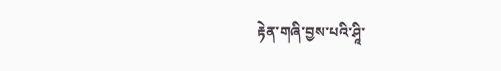རྟེན་གཞི་བྱས་པའི་ཤཱི་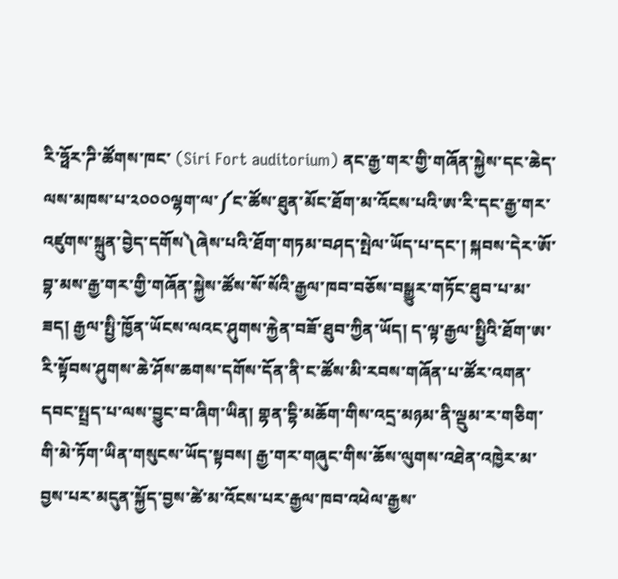རི་ཧྥོར་ཌི་ཚོགས་ཁང་ (Siri Fort auditorium) ནང་རྒྱ་གར་གྱི་གཞོན་སྐྱེས་དང་ཆེད་ལས་མཁས་པ་༢༠༠༠ལྷག་ལ་༼ང་ཚོས་ཐུན་མོང་ཐོག་མ་འོངས་པའི་ཨ་རི་དང་རྒྱ་གར་འཛུགས་སྐྲུན་བྱེད་དགོས༽ཞེས་པའི་ཐོག་གཏམ་བཤད་སྤེལ་ཡོད་པ་དང་། སྐབས་དེར་ཨོ་བྷ་མས་རྒྱ་གར་གྱི་གཞོན་སྐྱེས་ཚོས་སོ་སོའི་རྒྱལ་ཁབ་བཅོས་བསྒྱུར་གཏོང་ཐུབ་པ་མ་ཟད། རྒྱལ་སྤྱི་ཁྱོན་ཡོངས་ལའང་ཤུགས་རྐྱེན་བཟོ་ཐུབ་ཀྱིན་ཡོད། ད་ལྟ་རྒྱལ་སྤྱིའི་ཐོག་ཨ་རི་སྟོབས་ཤུགས་ཆེ་ཤོས་ཆགས་དགོས་དོན་ནི་ང་ཚོས་མི་རབས་གཞོན་པ་ཚོར་འགན་དབང་སྤྲད་པ་ལས་བྱུང་བ་ཞིག་ཡིན། གྷན་དྷི་མཆོག་གིས་འདྲ་མཉམ་ནི་ལྡུམ་ར་གཅིག་གི་མེ་ཏོག་ཡིན་གསུངས་ཡོད་སྟབས། རྒྱ་གར་གཞུང་གིས་ཆོས་ལུགས་འཐེན་འཁྱེར་མ་བྱས་པར་མདུན་སྐྱོད་བྱས་ཚེ་མ་འོངས་པར་རྒྱལ་ཁབ་འཕེལ་རྒྱས་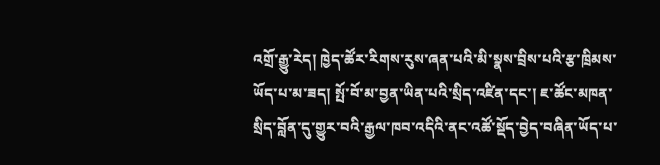འགྲོ་རྒྱུ་རེད། ཁྱེད་ཚོར་རིགས་རུས་ཞན་པའི་མི་སྣས་བྲིས་པའི་རྩ་ཁྲིམས་ཡོད་པ་མ་ཟད། སྤོ་བོ་མ་བྱན་ཡིན་པའི་སྲིད་འཛིན་དང་། ཇ་ཚོང་མཁན་སྲིད་བློན་དུ་གྱུར་བའི་རྒྱལ་ཁབ་འདིའི་ནང་འཚོ་སྡོད་བྱེད་བཞིན་ཡོད་པ་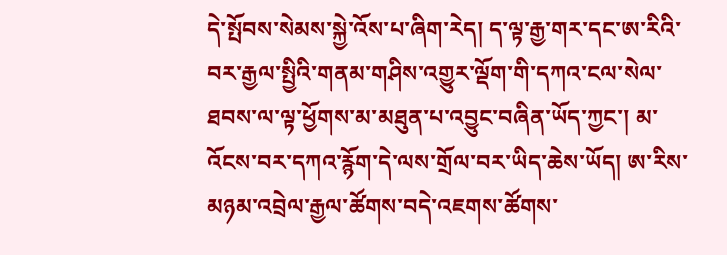དེ་སྤོབས་སེམས་སྐྱེ་འོས་པ་ཞིག་རེད། ད་ལྟ་རྒྱ་གར་དང་ཨ་རིའི་བར་རྒྱལ་སྤྱིའི་གནམ་གཤིས་འགྱུར་ལྡོག་གི་དཀའ་ངལ་སེལ་ཐབས་ལ་ལྟ་ཕྱོགས་མ་མཐུན་པ་འབྱུང་བཞིན་ཡོད་ཀྱང་། མ་འོངས་བར་དཀའ་རྙོག་དེ་ལས་གྲོལ་བར་ཡིད་ཆེས་ཡོད། ཨ་རིས་མཉམ་འབྲེལ་རྒྱལ་ཚོགས་བདེ་འཇགས་ཚོགས་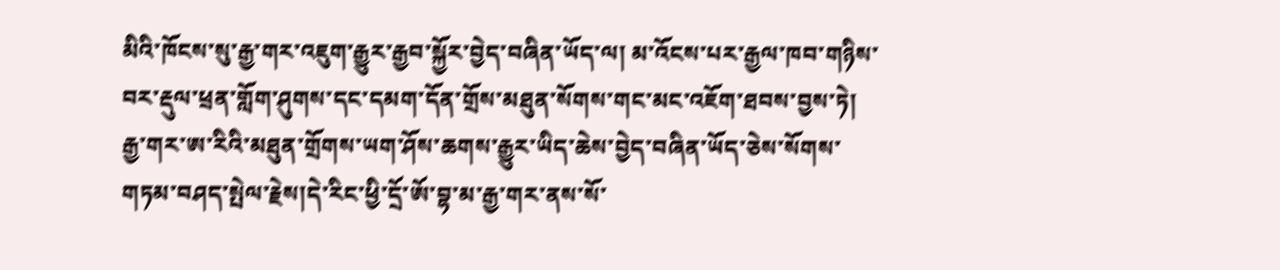མིའི་ཁོངས་སུ་རྒྱ་གར་འཇུག་རྒྱུར་རྒྱབ་སྐྱོར་བྱེད་བཞིན་ཡོད་ལ། མ་འོངས་པར་རྒྱལ་ཁབ་གཉིས་བར་རྡུལ་ཕྲན་གློག་ཤུགས་དང་དམག་དོན་གྲོས་མཐུན་སོགས་གང་མང་འཇོག་ཐབས་བྱས་ཏེ། རྒྱ་གར་ཨ་རིའི་མཐུན་གྲོགས་ཡག་ཤོས་ཆགས་རྒྱུར་ཡིད་ཆེས་བྱེད་བཞིན་ཡོད་ཅེས་སོགས་གཏམ་བཤད་སྤེལ་རྗེས།དེ་རིང་ཕྱི་དྲོ་ཨོ་བྷ་མ་རྒྱ་གར་ནས་སོ་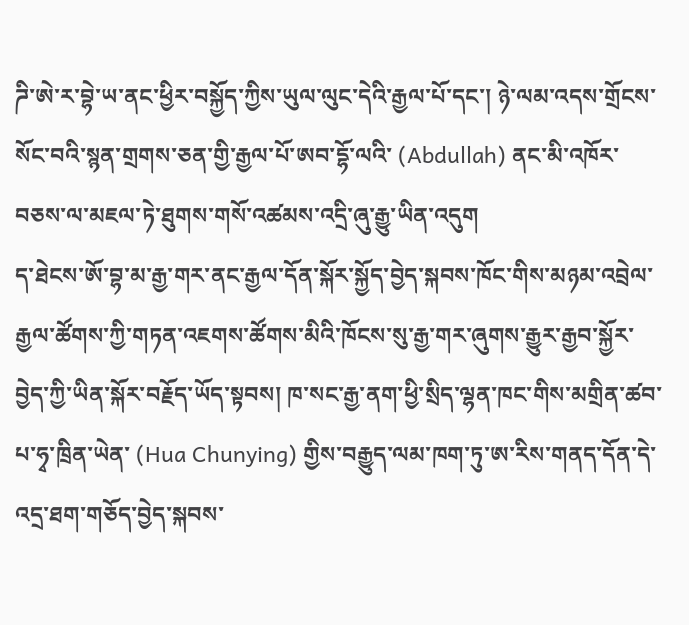ཌི་ཨེ་ར་བྷེ་ཡ་ནང་ཕྱིར་བསྐྱོད་ཀྱིས་ཡུལ་ལུང་དེའི་རྒྱལ་པོ་དང་། ཉེ་ལམ་འདས་གྲོངས་སོང་བའི་སྙན་གྲགས་ཅན་གྱི་རྒྱལ་པོ་ཨབ་དྷོ་ལའི་ (Abdullah) ནང་མི་འཁོར་བཅས་ལ་མཇལ་ཏེ་ཐུགས་གསོ་འཚམས་འདྲི་ཞུ་རྒྱུ་ཡིན་འདུག
ད་ཐེངས་ཨོ་བྷ་མ་རྒྱ་གར་ནང་རྒྱལ་དོན་སྐོར་སྐྱོད་བྱེད་སྐབས་ཁོང་གིས་མཉམ་འབྲེལ་རྒྱལ་ཚོགས་ཀྱི་གཏན་འཇགས་ཚོགས་མིའི་ཁོངས་སུ་རྒྱ་གར་ཞུགས་རྒྱུར་རྒྱབ་སྐྱོར་བྱེད་ཀྱི་ཡིན་སྐོར་བརྗོད་ཡོད་སྟབས། ཁ་སང་རྒྱ་ནག་ཕྱི་སྲིད་ལྷན་ཁང་གིས་མགྲིན་ཚབ་པ་ཧྭ་ཁྲིན་ཡེན་ (Hua Chunying) གྱིས་བརྒྱུད་ལམ་ཁག་ཏུ་ཨ་རིས་གནད་དོན་དེ་འདྲ་ཐག་གཅོད་བྱེད་སྐབས་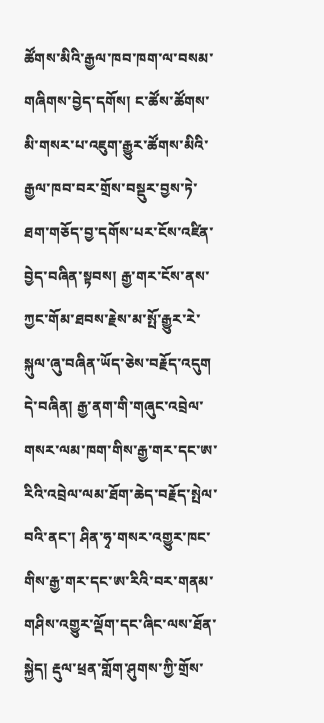ཚོགས་མིའི་རྒྱལ་ཁབ་ཁག་ལ་བསམ་གཞིགས་བྱེད་དགོས། ང་ཚོས་ཚོགས་མི་གསར་པ་འཇུག་རྒྱུར་ཚོགས་མིའི་རྒྱལ་ཁབ་བར་གྲོས་བསྡུར་བྱས་ཏེ་ཐག་གཅོད་བྱ་དགོས་པར་ངོས་འཛིན་བྱེད་བཞིན་སྟབས། རྒྱ་གར་ངོས་ནས་ཀྱང་གོམ་ཐབས་རྗེས་མ་སྤོ་རྒྱུར་རེ་སྐུལ་ཞུ་བཞིན་ཡོད་ཅེས་བརྗོད་འདུག
དེ་བཞིན། རྒྱ་ནག་གི་གཞུང་འབྲེལ་གསར་ལམ་ཁག་གིས་རྒྱ་གར་དང་ཨ་རིའི་འབྲེལ་ལམ་ཐོག་ཆེད་བརྗོད་སྤེལ་བའི་ནང་། ཤིན་ཧྭ་གསར་འགྱུར་ཁང་གིས་རྒྱ་གར་དང་ཨ་རིའི་བར་གནམ་གཤིས་འགྱུར་ལྡོག་དང་ཞིང་ལས་ཐོན་སྐྱེད། རྡུལ་ཕྲན་གློག་ཤུགས་ཀྱི་གྲོས་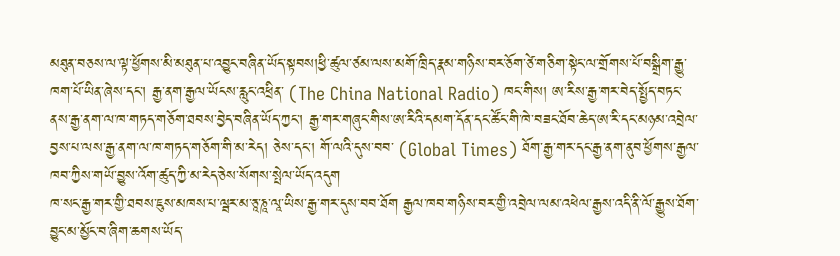མཐུན་བཅས་ལ་ལྟ་ཕྱོགས་མི་མཐུན་པ་འབྱུང་བཞིན་ཡོད་སྟབས།ཕྱི་ཚུལ་ཙམ་ལས་མགོ་ཁྲིད་རྣམ་གཉིས་བར་ཅོག་ཙེ་གཅིག་སྟེང་ལ་གྲོགས་པོ་བསྒྲིག་རྒྱུ་ཁག་པོ་ཡིན་ཞེས་དང་། རྒྱ་ནག་རྒྱལ་ཡོངས་རླུང་འཕྲིན་ (The China National Radio) ཁང་གིས། ཨ་རིས་རྒྱ་གར་བེད་སྤྱོད་བཏང་ནས་རྒྱ་ནག་ལ་ཁ་གཏད་གཅོག་ཐབས་བྱེད་བཞིན་ཡོད་ཀྱང་། རྒྱ་གར་གཞུང་གིས་ཨ་རིའི་དམག་དོན་དང་ཚོང་གི་ཁེ་བཟང་ཐོབ་ཆེད་ཨ་རི་དང་མཉམ་འབྲེལ་བྱས་པ་ལས་རྒྱ་ནག་ལ་ཁ་གཏད་གཅོག་གི་མ་རེད། ཅེས་དང་། གོ་ལའི་དུས་བབ་ (Global Times) ཐོག་རྒྱ་གར་དང་རྒྱ་ནག་ནུབ་ཕྱོགས་རྒྱལ་ཁབ་ཀྱིས་གཡོ་བྱུས་འོག་ཚུད་ཀྱི་མ་རེད་ཅེས་སོགས་སྤེལ་ཡོད་འདུག
ཁ་སང་རྒྱ་གར་གྱི་ཐབས་ཇུས་མཁས་པ་ལྦར་མ་ཅཱ་ཎཱ་ལཱ་ཡིས་རྒྱ་གར་དུས་བབ་ཐོག རྒྱལ་ཁབ་གཉིས་བར་གྱི་འབྲེལ་ལམ་འཕེལ་རྒྱས་འདི་ནི་ལོ་རྒྱུས་ཐོག་བྱུང་མ་མྱོང་བ་ཞིག་ཆགས་ཡོད་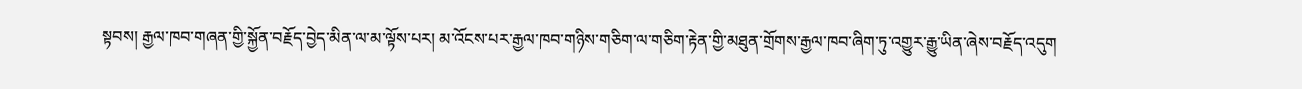སྟབས། རྒྱལ་ཁབ་གཞན་གྱི་སྐྱོན་བརྗོད་བྱེད་མིན་ལ་མ་ལྟོས་པར། མ་འོངས་པར་རྒྱལ་ཁབ་གཉིས་གཅིག་ལ་གཅིག་རྟེན་གྱི་མཐུན་གྲོགས་རྒྱལ་ཁབ་ཞིག་ཏུ་འགྱུར་རྒྱུ་ཡིན་ཞེས་བརྗོད་འདུག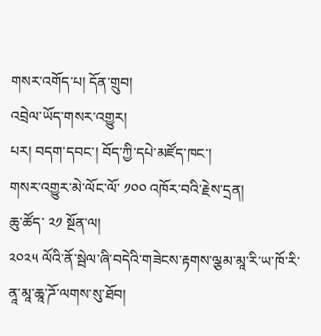གསར་འགོད་པ། དོན་གྲུབ།
འབྲེལ་ཡོད་གསར་འགྱུར།
པར། བདག་དབང་། བོད་ཀྱི་དཔེ་མཛོད་ཁང་།
གསར་འགྱུར་མེ་ལོང་ལོ་ ༡༠༠ འཁོར་བའི་རྗེས་དྲན།
ཆུ་ཚོད་ ༢༡ སྔོན་ལ།
༢༠༢༥ ལོའི་ནོ་སྦེལ་ཞི་བདེའི་གཟེངས་རྟགས་ལྕམ་མཱ་རི་ཡ་ཁོ་རི་ནཱ་མཱ་ཆཱ་ཌོ་ལགས་སུ་ཐོབ།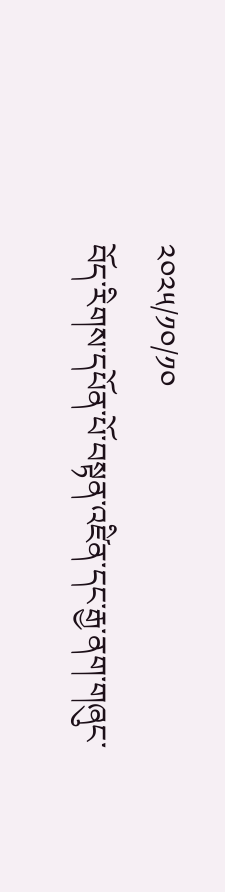༢༠༢༥/༡༠/༡༠
བོད་རིགས་དཔོན་པོ་བསྟན་འཛིན་དང་རྒྱ་ནག་གཞུང་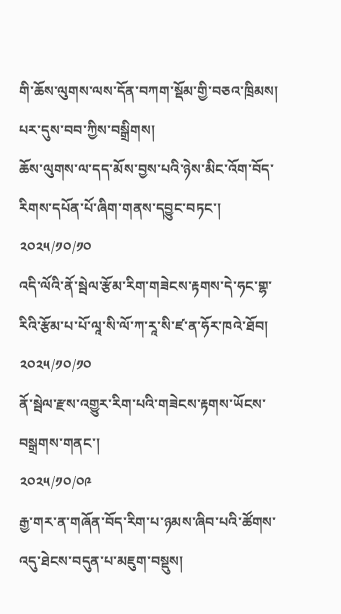གི་ཆོས་ལུགས་ལས་དོན་བཀག་སྡོམ་གྱི་བཅའ་ཁྲིམས། པར་དུས་བབ་ཀྱིས་བསྒྲིགས།
ཆོས་ལུགས་ལ་དད་མོས་བྱས་པའི་ཉེས་མིང་འོག་བོད་རིགས་དཔོན་པོ་ཞིག་གནས་དབྱུང་བཏང་།
༢༠༢༥/༡༠/༡༠
འདི་ལོའི་ནོ་སྦེལ་རྩོམ་རིག་གཟེངས་རྟགས་དེ་ཧང་གྷ་རིའི་རྩོམ་པ་པོ་ལཱ་སི་ལོ་ཀ་རཱ་སི་ཛ་ན་ཧོར་ཁའེ་ཐོབ།
༢༠༢༥/༡༠/༡༠
ནོ་སྦེལ་རྫས་འགྱུར་རིག་པའི་གཟེངས་རྟགས་ཡོངས་བསྒྲགས་གནང་།
༢༠༢༥/༡༠/༠༩
རྒྱ་གར་ན་གཞོན་བོད་རིག་པ་ཉམས་ཞིབ་པའི་ཚོགས་འདུ་ཐེངས་བདུན་པ་མཇུག་བསྡུས།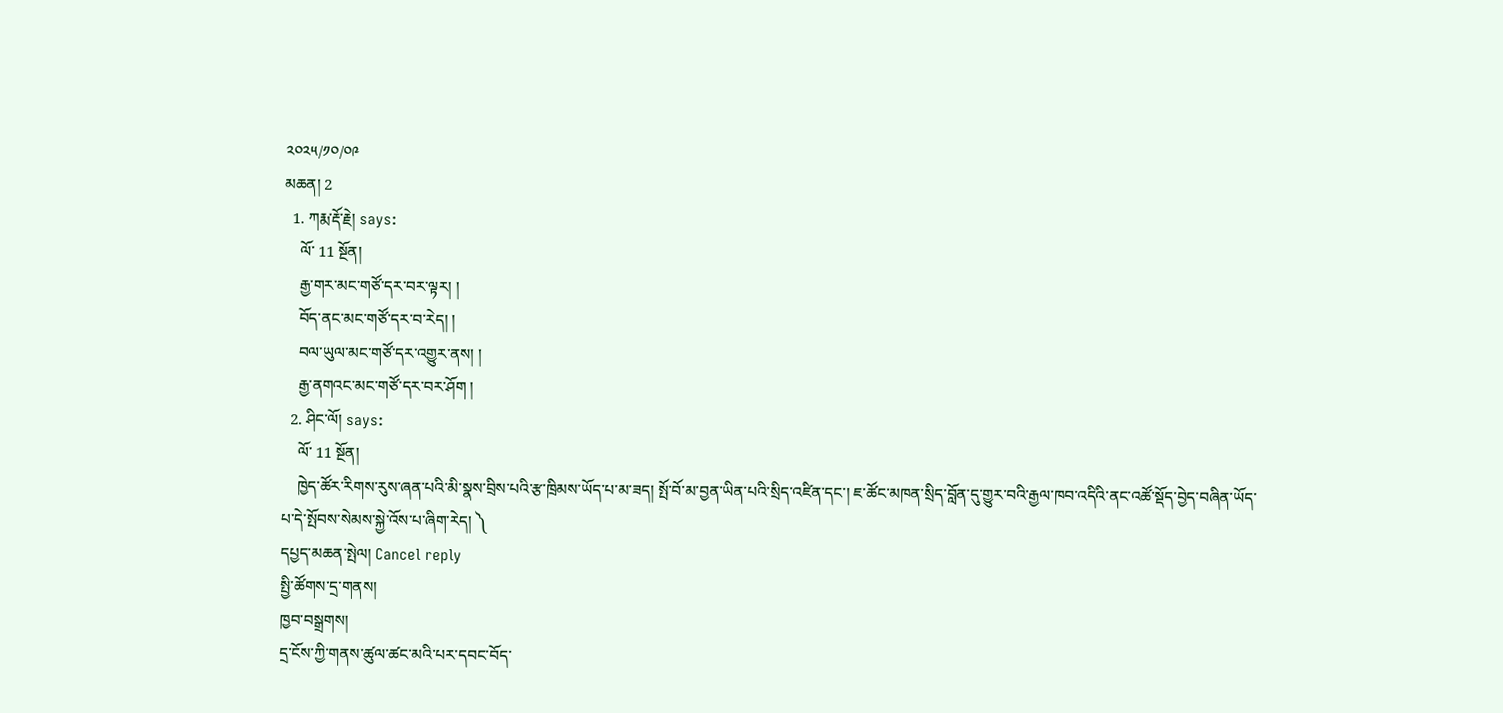༢༠༢༥/༡༠/༠༩
མཆན། 2
  1. ཀརྨ་རྡོ་རྗེ། says:
    ལོ་ 11 སྔོན།
    རྒྱ་གར་མང་གཙོ་དར་བར་ལྟར། །
    བོད་ནང་མང་གཙོ་དར་བ་རེད། །
    བལ་ཡུལ་མང་གཙོ་དར་འགྱུར་ནས། །
    རྒྱ་ནགའང་མང་གཙོ་དར་བར་ཤོག །
  2. ཤིང་ལོ། says:
    ལོ་ 11 སྔོན།
    ཁྱེད་ཚོར་རིགས་རུས་ཞན་པའི་མི་སྣས་བྲིས་པའི་རྩ་ཁྲིམས་ཡོད་པ་མ་ཟད། སྤོ་བོ་མ་བྱན་ཡིན་པའི་སྲིད་འཛིན་དང་། ཇ་ཚོང་མཁན་སྲིད་བློན་དུ་གྱུར་བའི་རྒྱལ་ཁབ་འདིའི་ནང་འཚོ་སྡོད་བྱེད་བཞིན་ཡོད་པ་དེ་སྤོབས་སེམས་སྐྱེ་འོས་པ་ཞིག་རེད། ༽
དཔྱད་མཆན་སྤེལ། Cancel reply
སྤྱི་ཚོགས་དྲ་གནས།
ཁྱབ་བསྒྲགས།
དྲ་ངོས་ཀྱི་གནས་ཚུལ་ཚང་མའི་པར་དབང་བོད་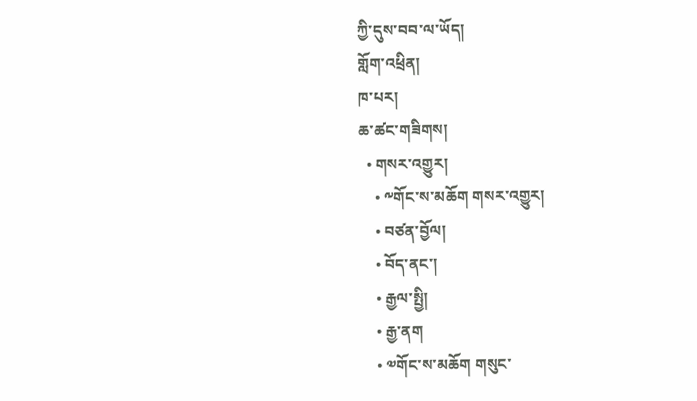ཀྱི་དུས་བབ་ལ་ཡོད།
གློག་འཕྲིན།
ཁ་པར།
ཆ་ཚང་གཟིགས།
  • གསར་འགྱུར།
    • ༸གོང་ས་མཆོག གསར་འགྱུར།
    • བཙན་བྱོལ།
    • བོད་ནང་།
    • རྒྱལ་སྤྱི།
    • རྒྱ་ནག
    • ༧གོང་ས་མཆོག གསུང་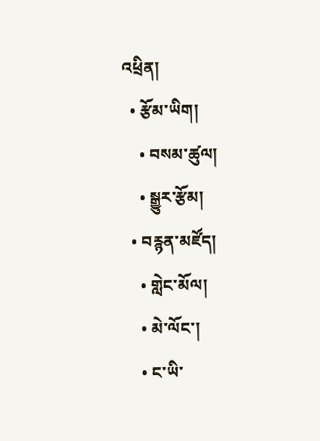འཕྲིན།
  • རྩོམ་ཡིག།
    • བསམ་ཚུལ།
    • སྒྱུར་རྩོམ།
  • བརྙན་མཛོད།
    • གླེང་མོལ།
    • མེ་ལོང་།
    • ང་ཡི་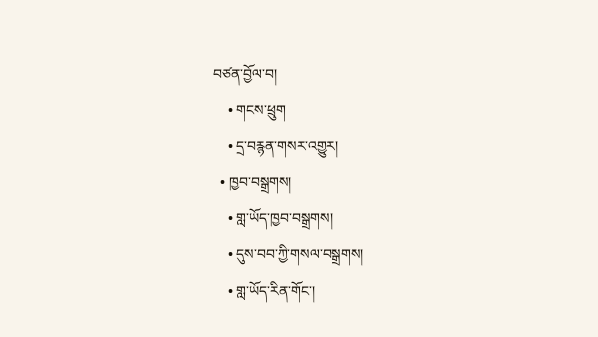བཙན་བྱོལ་བ།
    • གངས་ཕྲུག
    • དྲ་བརྙན་གསར་འགྱུར།
  • ཁྱབ་བསྒྲགས།
    • གླ་ཡོད་ཁྱབ་བསྒྲགས།
    • དུས་བབ་ཀྱི་གསལ་བསྒྲགས།
    • གླ་ཡོད་རིན་གོང་།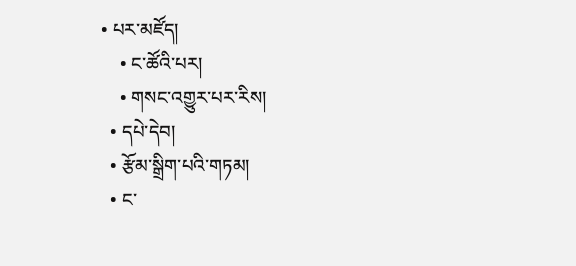• པར་མཛོད།
    • ང་ཚོའི་པར།
    • གསང་འགྱུར་པར་རིས།
  • དཔེ་དེབ།
  • རྩོམ་སྒྲིག་པའི་གཏམ།
  • ང་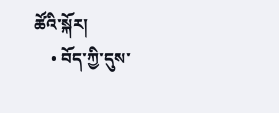ཚོའི་སྐོར།
    • བོད་ཀྱི་དུས་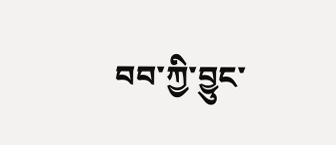བབ་ཀྱི་བྱུང་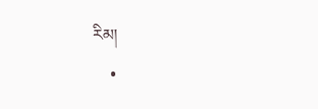རིམ།
    •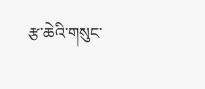རྩ་ཆེའི་གསུང་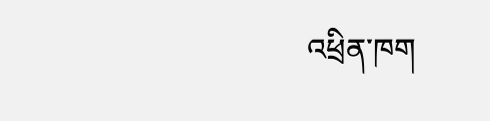འཕྲིན་ཁག